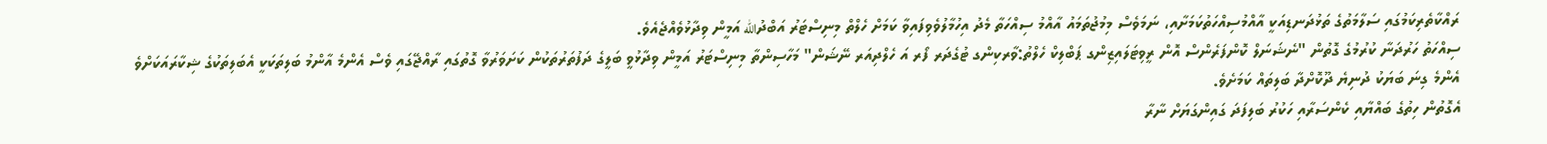ރައްކާތެރިކަމުގައި ސަލާމަތުގެ ތަޅުދަނޑިއަކީ އާއްމުސިއްހަތުކަމަށާއި، ނަމަވެސް މިމުޖުތަމައު އާއްމު ސިއްހަތާ މެދު އިހުމާލުވެވިފައިވާ ކަމަށް ހެލްތް މިނިސްޓަރު އަބްދުالله އަމީން ވިދާޅުވެއްޖެއެވެ.
ސިއްހަތު ހަރުދަނާ ކުރުމުގެ ގޮތުން "ނެޝަނަލް ކޮންފަރެންސް އޮން ރީވިޓަލައިޒިންގ ޕަބްލިކް ހެލްތު:ވާރކިންގ ޓުގެދަރ ފޯރ އަ ހެލްދިއަރ ނޭޝަން" މަހާސިންތާ މިނިސްޓަރު އަމީން ވިދާޅުވީ ބަލީގެ ދަފުތަރުތަކުން ކަށަވަރުވާ ގޮތުގައި ރާއްޖޭގައި ވެސް އެންމެ އާންމު ބަލިތަކަކީ އެބަލިތަކުގެ ޝިކާރައަކަށްވެ އެންމެ ގިނަ ބަޔަކު ދުނިޔެ ދޫކޮށްދާ ބަލިތައް ކަމަށެވެ.
އެގޮތުން ހިތުގެ ބައްޔާއި ކެންސަރާއި ހަކުރު ބަލިފަދަ ގައިންގަޔަށް ނާރާ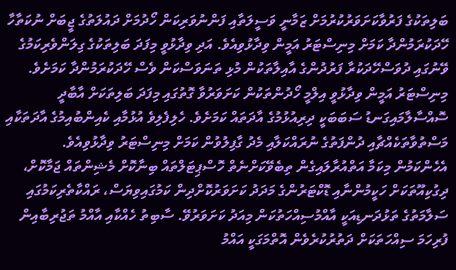ބަލިތަކުގެ ފަރުވާކަށަވަރުކުރުމަށް ޒަމާނީ ވަސީލަތާއި ފަންނުވަރިކަން ހޯދުމަށް ދައުލަތުގެ ޖީބަށް ނުކަތާހާ ހޭދަކުރަމުންދާ ކަމަށް މިނިސްޓަރު އަމީން ވިދާޅުވިއެވެ. އަދި ވިދާޅުވީ މިފަދަ ބަލިތަކުގެ ގިލަންވެރިކަމުގެ ވޭނުގައި ދުވަސްހޭދަކުރާ ފަރުދުންގެ އާއިލާތަކުން މުޅި ތަނަވަސްކަން ވެސް ހޭދަކުރަމުންދާ ކަމަށެވެ.
މިނިސްޓަރު އަމީން ވިދާޅުވީ އިލްމީ ހޯދުންތަކުން ކަށަވަރުވާ ގޮތުގައި މިފަދަ ބަލިތަކަށް އާބާދީ ސޮއްސާލާމައިގަނޑު ސަބަބަކީ ދިރިއުޅުމުގެ އާދަތައް ކަމަށެވެ. ހެލިފެލިވެ އުޅުމާއި ކެއިންބުއިމުގެ އާދަތަކާއި މަސްތުވާތަކެއްޗާއި ދުންފަތުގެ ނުރައްކަލާއި މެދު ގާފިލުވުން ކަމަށް މިނިސްޓަރު ވިދާޅުވިއެވެ.
އެހެންކަމުން މިކަމާ އަތްއުރާލައިގެން ތިބެވޭކަށްނެތް ހޮސްޕިޓަލްތައް ބިނާކޮށް މެޝިންތައް ޖަމާކޮށް، ދިގުކިއޫތަކަށް ހަކީމުންނާއި ޑޮކްޓަރުންގެ މަދަދު ކަށަވަރުކޮށްދިން ކަމުގައިވިޔަސް، ރައްކާތެރިކަމުގައި ސަލާމަތުގެ ތަޅުދަނޑިއަކީ އާއްމުސިއްހަތުކަން މިއަދު ކަށަވަރުވޭ. ސާބިތު ހެއްކާއި އާއްމު ތަޖުރިބާއިން ފުރިހަމަ ސިއްހަތަކަށް ދަތުރުކުރެވެން އޮތްމަގަކީ އައްމު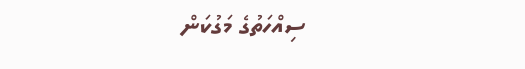ސިއްހަތުގެ މަގުކަން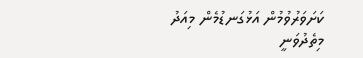ކަށަވަރުވުމުން އަޅުގަނޑުމެން މިއަދު މިތެދުވަނީ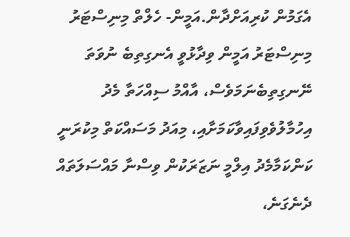އެގަމުން ކުރިއަށްދާން.އަމީން- ހެލްތް މިނިސްޓަރު
މިނިސްޓަރު އަމީން ވިދާޅުވީ އެނގިތިބެ ނުވަތަ ނޭނގިތިބެނަމަވެސް، އާއްމު ސިއްހަތާ މެދު އިހުމާލުވެވިފައިވާކަމަށާއި، މިއަދު މަސައްކަތް މިކުރަނީ ކަންކަމާމެދު އިލްމީ ނަޒަރަކުން ވިސްނާ މައްސަލަތައް ދެނެގަނެ،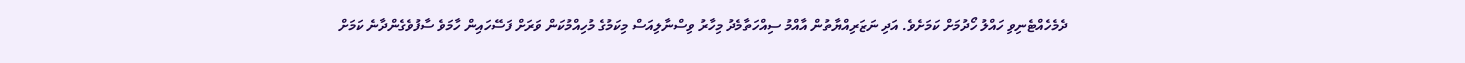ދެމެހެއްޓެނިވި ހައްލު ހޯދުމަށް ކަމަށެވެ. އަދި ނަޒަރިއްޔާތުން އާއްމު ސިއްހަތާމެދު މިހާރު ވިސްނާލިއަސް މިކަމުގެ މުހިއްމުކަން ވަރަށް ފަސޭހައިން ހާމަވެ ސާފުވެގެންދާނެ ކަމަށް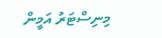މިނިސްޓަރު އަމީން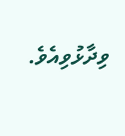ވިދާޅުވިއެވެ.